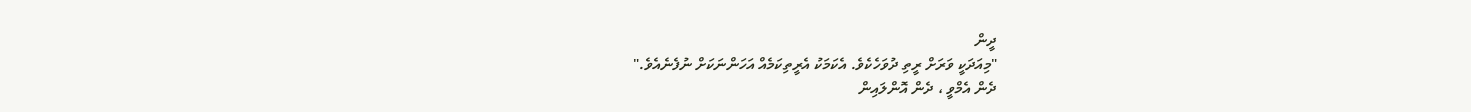ދީން
"މިއަދަކީ ވަރަށް ރީތި ދުވަހެކެވެ. އެކަމަކު އެރީތިކަމެއް އަހަންނަކަށް ނުފެނެއެވެ."
ދެން އެމްވީ ، ދެން އޮންލައިން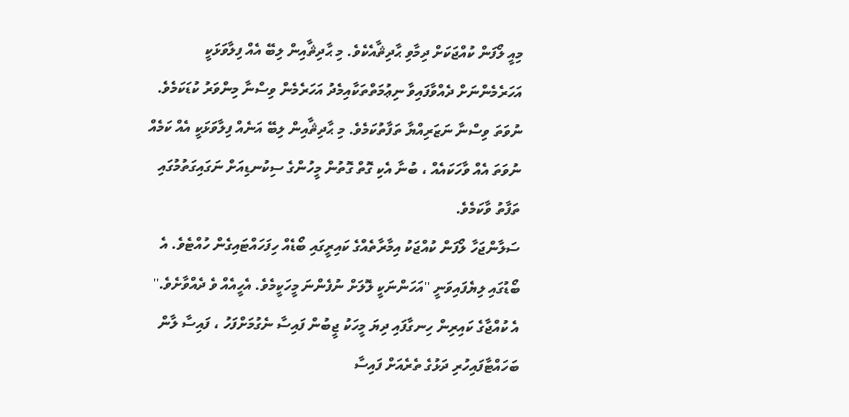މިއީ ލޯފަން ކުއްޖަކަށް ދިމާވި ޙާދިޘާއެކެވެ. މި ޙާދިޘާއިން ލިބޭ އެއް ފިލާވަޅަކީ އަހަރެމެންނަށް ދެއްވާފައިވާ ނިޢުމަތްތަކާއިމެދު އަހަރެމެން ވިސްނާ މިންވަރު ކުޑަކަމެވެ. ނުވަތަ ވިސްނާ ނަޒަރިއްޔާ ތަފާތުކަމެވެ. މި ޙާދިޘާއިން ލިބޭ އަނެއް ފިލާވަޅަކީ އެއް ކަމެއް ނުވަތަ އެއް ވާހަކައެއް ، ބުނާ އެކި ގޮތް ގޮތުން މީހުންގެ ސިކުނޑިއަށް ނަގައިގަތުމުގައި ތަފާތު ވާކަމެވެ.
ސަލާންޖަހާ ލޯފަން ކުއްޖަކު އިމާރާތެއްގެ ކައިރީގައި ބޯޑެއް ހިފަހައްޓައިގެން ހުއްޓެވެ. އެ ބޯޑުގައި ލިޔެފައިވަނީ ''އަހަންނަކީ ލޮލަށް ނުފެންނަ މީހަކީމެވެ. އެހީއެއް ވެ ދެއްވާށެވެ.''
އެ ކުއްޖާގެ ކައިރިން ހިނގާފައި ދިޔަ މީހަކު ޖީބުން ފައިސާ ނެގުމަށްފަހު ، ފައިސާ ލާން ބަހައްޓާފައިހުރި ދަޅުގެ ތެރެއަށް ފައިސާ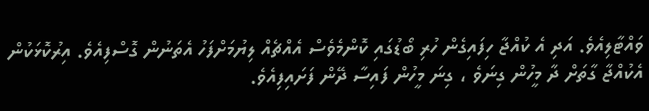ވައްޓާލިއެވެ. އަދި އެ ކުއްޖާ ހިފައިގެން ހުރި ބޯޑުގައި ކޮންމެވެސް އެއްޗެއް ލިޔުމަށްފަހު އެތަނުން ގޮސްފިއެވެ. އިރުކޮޅަކުން އެކުއްޖާ ގާތަށް ދާ މީހުން ގިނަވެ ، ގިނަ މީހުން ފައިސާ ދޭން ފަށައިފިއެވެ.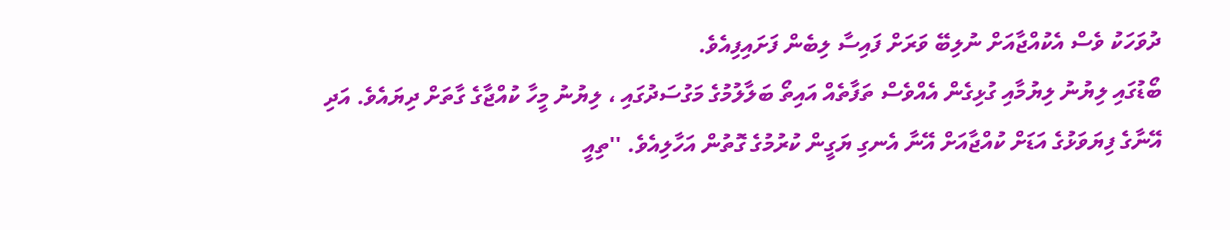ދުވަހަކު ވެސް އެކުއްޖާއަށް ނުލިބޭ ވަރަށް ފައިސާ ލިބެން ފަށައިފިއެވެ.
ބޯޑުގައި ލިޔުނު ލިޔުމާއި ގުޅިގެން އެއްވެސް ތަފާތެއް އައިތޯ ބަލާލުމުގެ މަގުސަދުގައި ، ލިޔުނު މީހާ ކުއްޖާގެ ގާތަށް ދިޔައެވެ. އަދި އޭނާގެ ފިޔަވަޅުގެ އަޑަށް ކުއްޖާއަށް އޭނާ އެނގި ޔަގީން ކުރުމުގެ ގޮތުން އަހާލިއެވެ. ''ތިއީ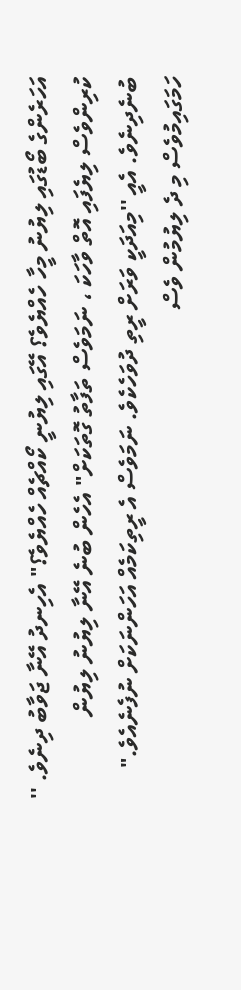އަހަރެންގެ ބޯޑުގައި ލިޔުނު މީހާ ހެއްޔެވެ؟ އޭގައި ލިޔުނީ ކޯއްޗެއް ހެއްޔެވެ؟" އެހިނދު އޭނާ ޖަވާބު ދިނެވެ. '' ކުރިންވެސް ލިޔެފައި އޮތް ވާހަކަ ، ނަމަވެސް ތަފާތު ގޮތަކަށް" އެހެން ބުނެ އޭނާ ލިޔުނު ލިޔުން ބުނެދިނެވެ. އެއީ ''މިއަދަކީ ވަރަށް ރީތި ދުވަހެކެވެ. ނަމަވެސް އެ ރީތިކަމެއް އަހަންނަކަށް ނުފެނެއެވެ."
ހަމަގައިމުވެސް މި ދެ ލިޔުމުން ވެސް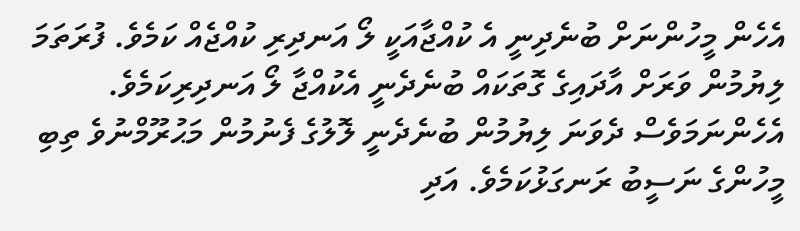އެހެން މީހުންނަށް ބުނެދިނީ އެ ކުއްޖާއަކީ ލޯ އަނދިރި ކުއްޖެއް ކަމެވެ. ފުރަތަމަ ލިޔުމުން ވަރަށް އާދައިގެ ގޮތަކައް ބުނެދެނީ އެކުއްޖާ ލޯ އަނދިރިކަމެވެ. އެހެންނަމަވެސް ދެވަނަ ލިޔުމުން ބުނެދެނީ ލޮލުގެ ފެނުމުން މަޙުރޫމްނުވެ ތިބި މީހުންގެ ނަސީބު ރަނގަޅުކަމެވެ. އަދި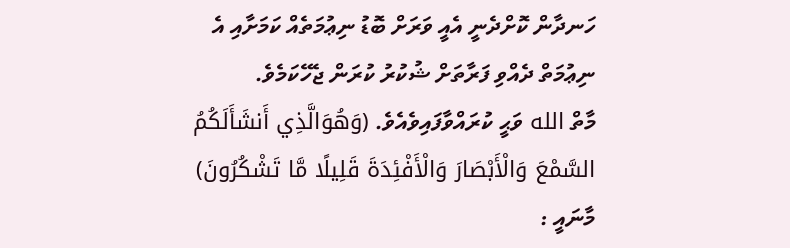ހަނދާން ކޮށްދެނީ އެއީ ވަރަށް ބޮޑު ނިޢުމަތެއް ކަމަށާއި އެ ނިޢުމަތް ދެއްވި ފަރާތަށް ޝުކުރު ކުރަން ޖެހޭކަމެވެ.
މާތް الله ވަޙީ ކުރައްވާފައިވެއެވެ. (وَهُوَالَّذِي أَنشَأَلَكُمُ السَّمْعَ وَالْأَبْصَارَ ‌وَالْأَفْئِدَةَ قَلِيلًا مَّا تَشْكُرُ‌ونَ) މާނައީ :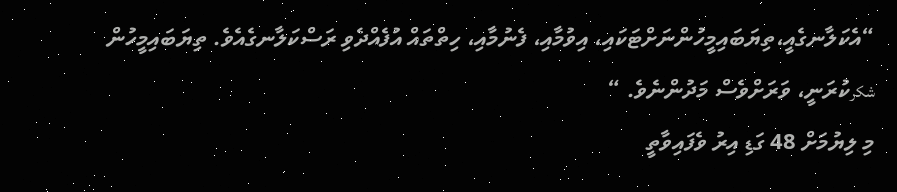“އެކަލާނގެއީ،ތިޔަބައިމީހުންނަށްޓަކައި، އިވުމާއި، ފެނުމާއި، ހިތްތައް އުފެއްދެވި ރަސްކަލާނގެއެވެ. ތިޔަބައިމީހުން شكرކުރަނީ، ވަރަށްވެސް މަދުންނެވެ. “
މި ލިޔުމަށް 48 ގަޑި އިރު ވެފައިވާތީ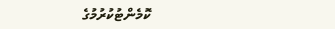ކޮމެންޓުކުރުމުގެ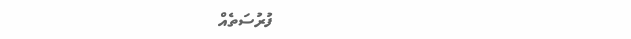ފުރުސަތެއް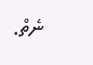ނެތް.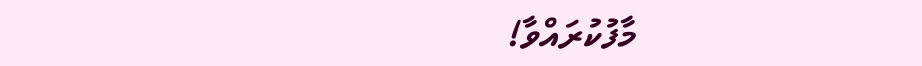މާފުކުރައްވާ!